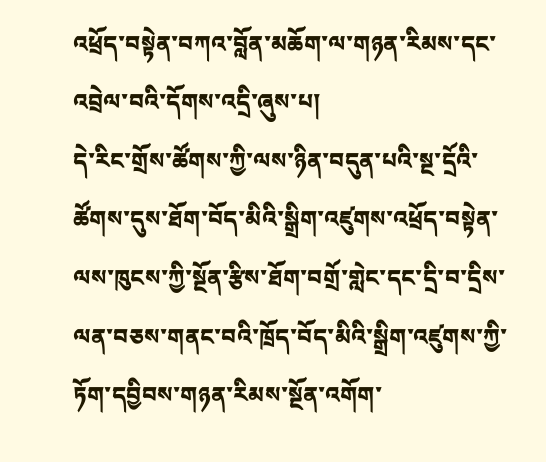འཕྲོད་བསྟེན་བཀའ་བློན་མཆོག་ལ་གཉན་རིམས་དང་འབྲེལ་བའི་དོགས་འདྲི་ཞུས་པ།
དེ་རིང་གྲོས་ཚོགས་ཀྱི་ལས་ཉིན་བདུན་པའི་སྔ་དྲོའི་ཚོགས་དུས་ཐོག་བོད་མིའི་སྒྲིག་འཛུགས་འཕྲོད་བསྟེན་ལས་ཁུངས་ཀྱི་སྔོན་རྩིས་ཐོག་བགྲོ་གླེང་དང་དྲི་བ་དྲིས་ལན་བཅས་གནང་བའི་ཁྲོད་བོད་མིའི་སྒྲིག་འཛུགས་ཀྱི་ཏོག་དབྱིབས་གཉན་རིམས་སྔོན་འགོག་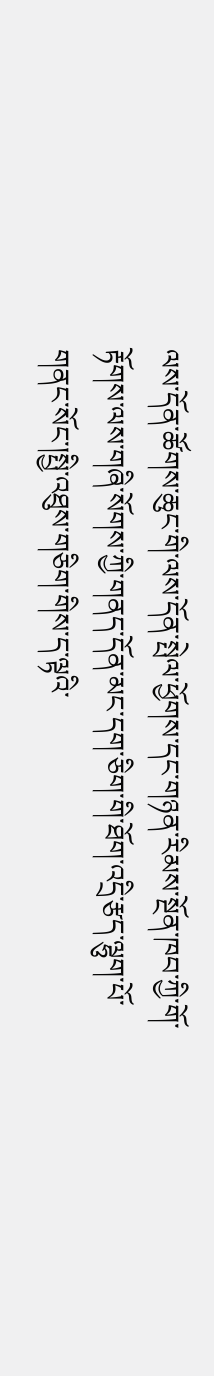ལས་དོན་ཚོགས་ཆུང་གི་ལས་དོན་སྤེལ་ཕྱོགས་དང་གཉན་རིམས་སྔོན་ཁབ་ཀྱི་གོ་རྟོགས་ལས་གཞི་སོགས་ཀྱི་གནད་དོན་མང་དག་ཅིག་གི་ཐོག་འདྲི་རྩད་ལྷུག་པོ་གནང་སོང་།སྤྱི་འཐུས་གཅིག་གིས་ད་ལྟའི་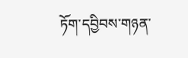ཏོག་དབྱིབས་གཉན་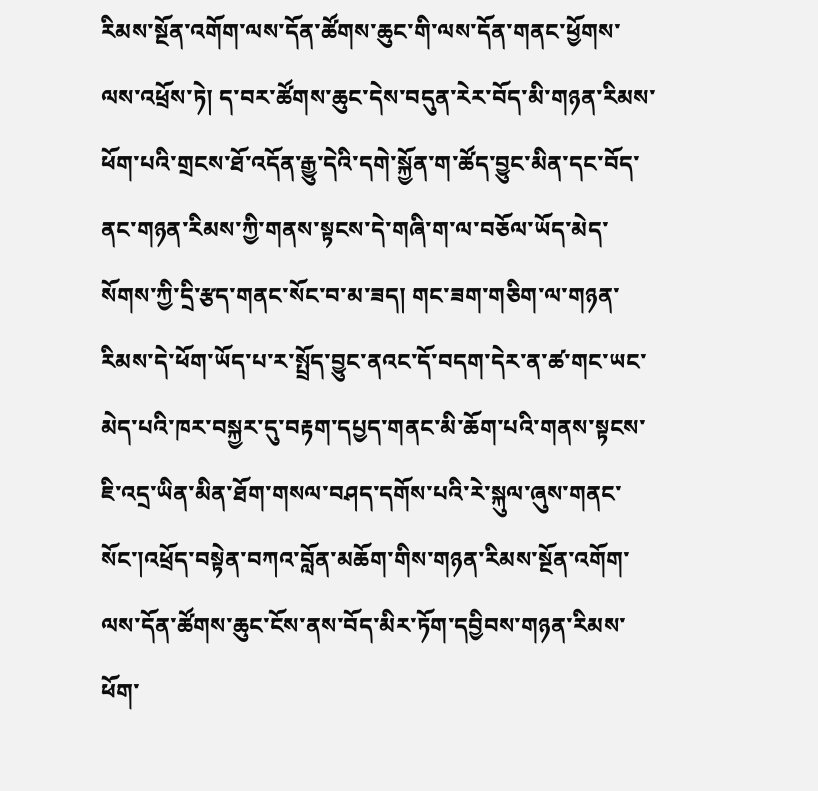རིམས་སྔོན་འགོག་ལས་དོན་ཚོགས་ཆུང་གི་ལས་དོན་གནང་ཕྱོགས་ལས་འཕྲོས་ཏེ། ད་བར་ཚོགས་ཆུང་དེས་བདུན་རེར་བོད་མི་གཉན་རིམས་ཕོག་པའི་གྲངས་ཐོ་འདོན་རྒྱུ་དེའི་དགེ་སྐྱོན་ག་ཚོད་བྱུང་མིན་དང་བོད་ནང་གཉན་རིམས་ཀྱི་གནས་སྟངས་དེ་གཞི་ག་ལ་བཅོལ་ཡོད་མེད་སོགས་ཀྱི་དྲི་རྩད་གནང་སོང་བ་མ་ཟད། གང་ཟག་གཅིག་ལ་གཉན་རིམས་དེ་ཕོག་ཡོད་པ་ར་སྤྲོད་བྱུང་ནའང་དོ་བདག་དེར་ན་ཚ་གང་ཡང་མེད་པའི་ཁར་བསྐྱར་དུ་བརྟག་དཔྱད་གནང་མི་ཆོག་པའི་གནས་སྟངས་ཇི་འདྲ་ཡིན་མིན་ཐོག་གསལ་བཤད་དགོས་པའི་རེ་སྐུལ་ཞུས་གནང་སོང་།འཕྲོད་བསྟེན་བཀའ་བློན་མཆོག་གིས་གཉན་རིམས་སྔོན་འགོག་ལས་དོན་ཚོགས་ཆུང་ངོས་ནས་བོད་མིར་ཏོག་དབྱིབས་གཉན་རིམས་ཕོག་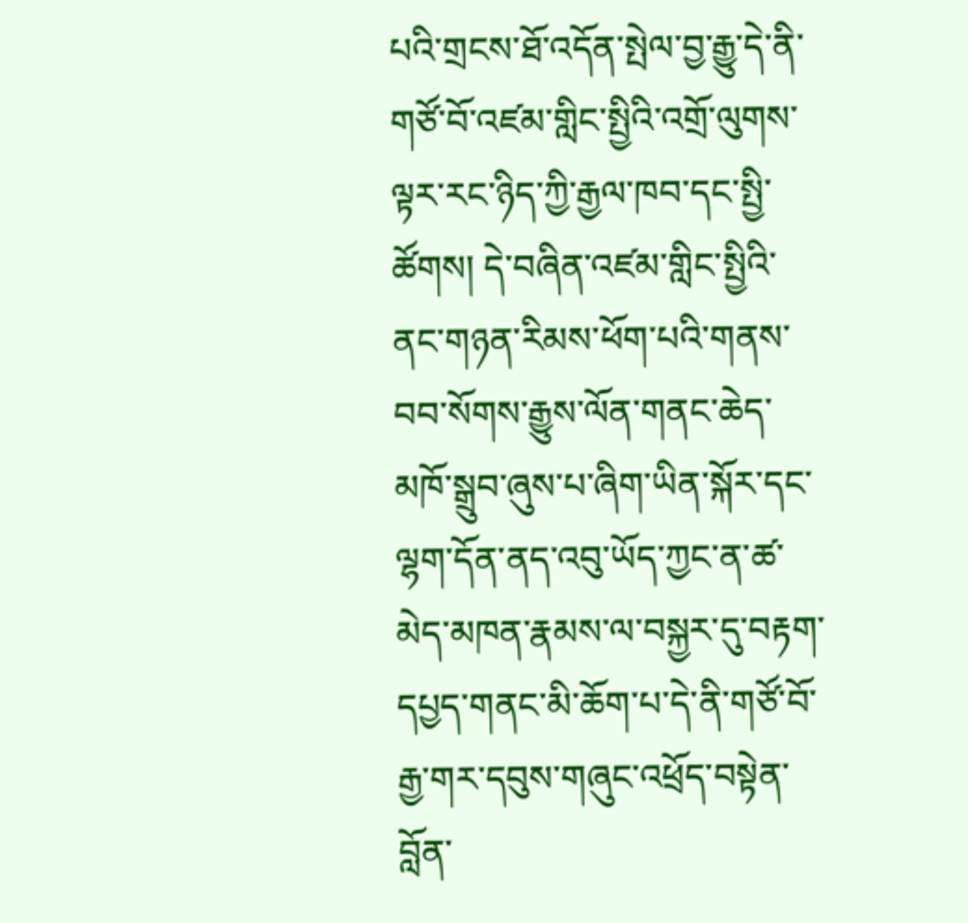པའི་གྲངས་ཐོ་འདོན་སྤེལ་བྱ་རྒྱུ་དེ་ནི་གཙོ་བོ་འཛམ་གླིང་སྤྱིའི་འགྲོ་ལུགས་ལྟར་རང་ཉིད་ཀྱི་རྒྱལ་ཁབ་དང་སྤྱི་ཚོགས། དེ་བཞིན་འཛམ་གླིང་སྤྱིའི་ནང་གཉན་རིམས་ཕོག་པའི་གནས་བབ་སོགས་རྒྱུས་ལོན་གནང་ཆེད་མཁོ་སྒྲུབ་ཞུས་པ་ཞིག་ཡིན་སྐོར་དང་ལྷག་དོན་ནད་འབུ་ཡོད་ཀྱང་ན་ཚ་མེད་མཁན་རྣམས་ལ་བསྐྱར་དུ་བརྟག་དཔྱད་གནང་མི་ཆོག་པ་དེ་ནི་གཙོ་བོ་རྒྱ་གར་དབུས་གཞུང་འཕྲོད་བསྟེན་བློན་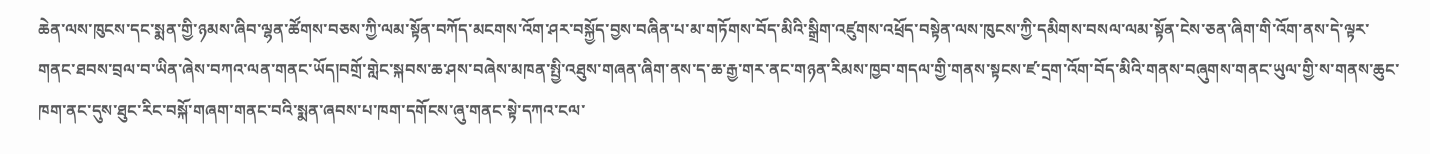ཆེན་ལས་ཁུངས་དང་སྨན་གྱི་ཉམས་ཞིབ་ལྷན་ཚོགས་བཅས་ཀྱི་ལམ་སྟོན་བཀོད་མངགས་འོག་ཤར་བསྐྱོད་བྱས་བཞིན་པ་མ་གཏོགས་བོད་མིའི་སྒྲིག་འཛུགས་འཕྲོད་བསྟེན་ལས་ཁུངས་ཀྱི་དམིགས་བསལ་ལམ་སྟོན་ངེས་ཅན་ཞིག་གི་འོག་ནས་དེ་ལྟར་གནང་ཐབས་བྲལ་བ་ཡིན་ཞེས་བཀའ་ལན་གནང་ཡོད།བགྲོ་གླེང་སྐབས་ཆ་ཤས་བཞེས་མཁན་སྤྱི་འཐུས་གཞན་ཞིག་ནས་ད་ཆ་རྒྱ་གར་ནང་གཉན་རིམས་ཁྱབ་གདལ་གྱི་གནས་སྟངས་ཛ་དྲག་འོག་བོད་མིའི་གནས་བཞུགས་གནང་ཡུལ་གྱི་ས་གནས་ཆུང་ཁག་ནང་དུས་ཐུང་རིང་བསྐོ་གཞག་གནང་བའི་སྨན་ཞབས་པ་ཁག་དགོངས་ཞུ་གནང་སྟེ་དཀའ་ངལ་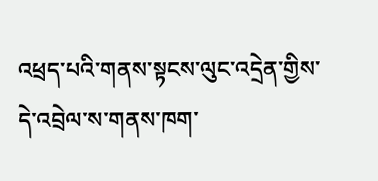འཕྲད་པའི་གནས་སྟངས་ལུང་འདྲེན་གྱིས་དེ་འབྲེལ་ས་གནས་ཁག་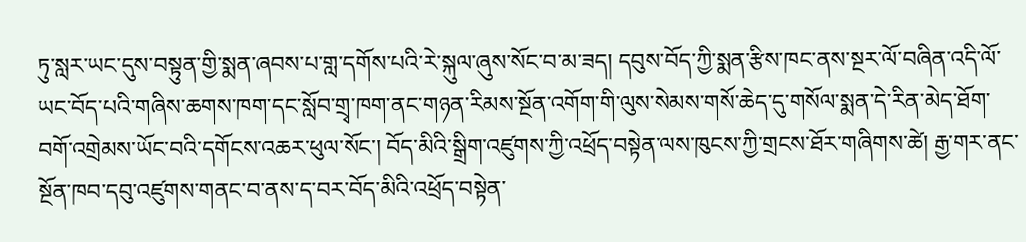ཏུ་སླར་ཡང་དུས་བསྟུན་གྱི་སྨན་ཞབས་པ་གླ་དགོས་པའི་རེ་སྐུལ་ཞུས་སོང་བ་མ་ཟད། དབུས་བོད་ཀྱི་སྨན་རྩིས་ཁང་ནས་སྔར་ལོ་བཞིན་འདི་ལོ་ཡང་བོད་པའི་གཞིས་ཆགས་ཁག་དང་སློབ་གྲྭ་ཁག་ནང་གཉན་རིམས་སྔོན་འགོག་གི་ལུས་སེམས་གསོ་ཆེད་དུ་གསོལ་སྨན་དེ་རིན་མེད་ཐོག་བགོ་འགྲེམས་ཡོང་བའི་དགོངས་འཆར་ཕུལ་སོང་། བོད་མིའི་སྒྲིག་འཛུགས་ཀྱི་འཕྲོད་བསྟེན་ལས་ཁུངས་ཀྱི་གྲངས་ཐོར་གཞིགས་ཚེ། རྒྱ་གར་ནང་སྔོན་ཁབ་དབུ་འཛུགས་གནང་བ་ནས་ད་བར་བོད་མིའི་འཕྲོད་བསྟེན་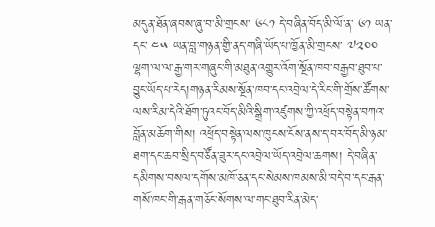མདུན་ཐོན་ཞབས་ཞུ་བ་མི་གྲངས་ ༦༨༡ དེ་བཞིན་བོད་མི་ལོ་ན་ ༦༡ ཡན་དང་ ༤༥ ཡན་བླ་གཉན་གྱི་ནད་གཞི་ཡོད་པ་ཁྱོན་མི་གྲངས་ ༧༢༠༠ ལྷག་ལ་ལ་རྒྱ་གར་གཞུང་གི་མཐུན་འགྱུར་འོག་སྔོན་ཁབ་བརྒྱབ་ཐུབ་པ་བྱུང་ཡོད་པ་རེད།གཉན་རིམས་སྔོན་ཁབ་དང་འབྲེལ་དེ་རིང་གི་གྲོས་ཚོགས་ལས་རིམ་དེའི་ཐོག་ཏུའང་བོད་མིའི་སྒྲིག་འཛུགས་ཀྱི་འཕྲོད་བསྟེན་བཀའ་བློན་མཆོག་གིས། འཕྲོད་བསྟེན་ལས་ཁུངས་ངོས་ནས་ད་བར་བོད་མི་ཉམ་ཐག་དང་ཆབ་སྲིད་བཙོན་ཟུར་དང་འབྲེལ་ཡོད་འབྲེལ་ཆགས། དེ་བཞིན་དམིགས་བསལ་དགོས་མཁོ་ཅན་དང་སེམས་ཁམས་མི་བདེ་བ་དང་རྒན་གསོ་ཁང་གི་རྒན་གཅོང་སོགས་ལ་གང་ཐུབ་རིན་མེད་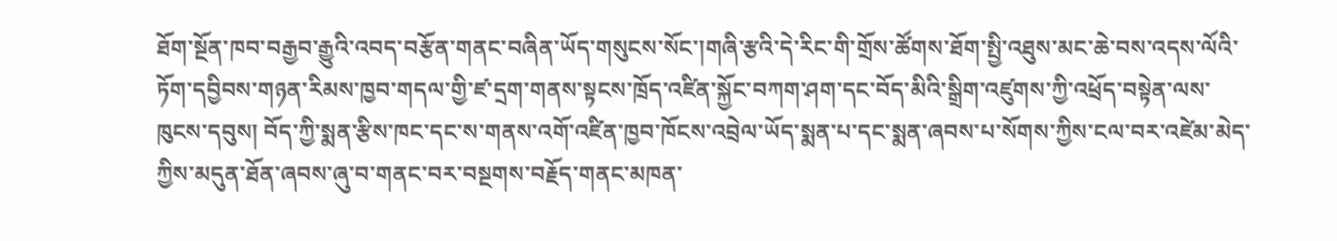ཐོག་སྔོན་ཁབ་བརྒྱབ་རྒྱུའི་འབད་བརྩོན་གནང་བཞིན་ཡོད་གསུངས་སོང་།གཞི་རྩའི་དེ་རིང་གི་གྲོས་ཚོགས་ཐོག་སྤྱི་འཐུས་མང་ཆེ་བས་འདས་ལོའི་ཏོག་དབྱིབས་གཉན་རིམས་ཁྱབ་གདལ་གྱི་ཛ་དྲག་གནས་སྟངས་ཁྲོད་འཛིན་སྐྱོང་བཀག་ཤག་དང་བོད་མིའི་སྒྲིག་འཛུགས་ཀྱི་འཕྲོད་བསྟེན་ལས་ཁུངས་དབུས། བོད་ཀྱི་སྨན་རྩིས་ཁང་དང་ས་གནས་འགོ་འཛིན་ཁྱབ་ཁོངས་འབྲེལ་ཡོད་སྨན་པ་དང་སྨན་ཞབས་པ་སོགས་ཀྱིས་ངལ་བར་འཛེམ་མེད་ཀྱིས་མདུན་ཐོན་ཞབས་ཞུ་བ་གནང་བར་བསྔགས་བརྗོད་གནང་མཁན་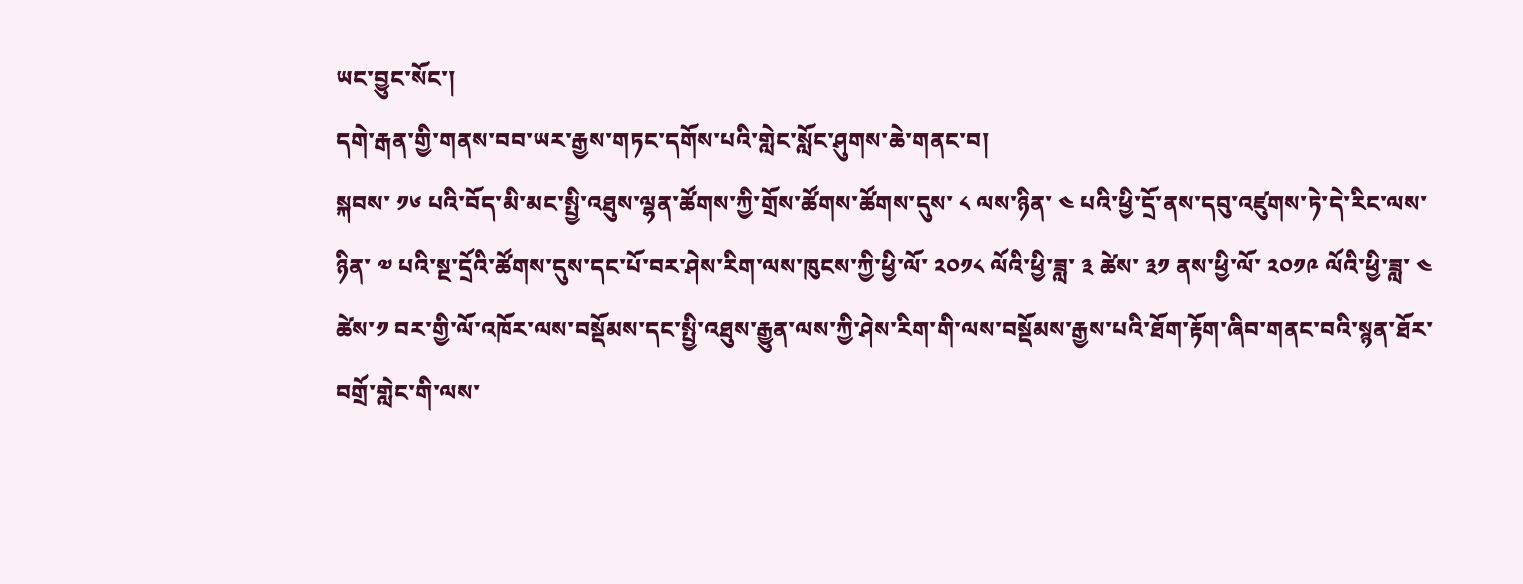ཡང་བྱུང་སོང་།
དགེ་རྒན་གྱི་གནས་བབ་ཡར་རྒྱས་གཏང་དགོས་པའི་གླེང་སློང་ཤུགས་ཆེ་གནང་བ།
སྐབས་ ༡༦ པའི་བོད་མི་མང་སྤྱི་འཐུས་ལྷན་ཚོགས་ཀྱི་གྲོས་ཚོགས་ཚོགས་དུས་ ༨ ལས་ཉིན་ ༤ པའི་ཕྱི་དྲོ་ནས་དབུ་འཛུགས་ཏེ་དེ་རིང་ལས་ཉིན་ ༧ པའི་སྔ་དྲོའི་ཚོགས་དུས་དང་པོ་བར་ཤེས་རིག་ལས་ཁུངས་ཀྱི་ཕྱི་ལོ་ ༢༠༡༨ ལོའི་ཕྱི་ཟླ་ ༣ ཚེས་ ༣༡ ནས་ཕྱི་ལོ་ ༢༠༡༩ ལོའི་ཕྱི་ཟླ་ ༤ ཚེས་༡ བར་གྱི་ལོ་འཁོར་ལས་བསྡོམས་དང་སྤྱི་འཐུས་རྒྱུན་ལས་ཀྱི་ཤེས་རིག་གི་ལས་བསྡོམས་རྒྱས་པའི་ཐོག་རྟོག་ཞིབ་གནང་བའི་སྙན་ཐོར་བགྲོ་གླེང་གི་ལས་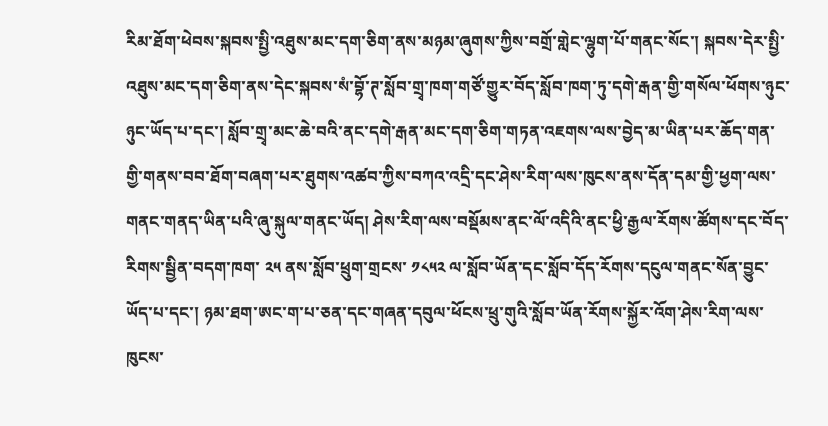རིམ་ཐོག་ཕེབས་སྐབས་སྤྱི་འཐུས་མང་དག་ཅིག་ནས་མཉམ་ཞུགས་ཀྱིས་བགྲོ་གླེང་ལྷུག་པོ་གནང་སོང་། སྐབས་དེར་སྤྱི་འཐུས་མང་དག་ཅིག་ནས་དེང་སྐབས་སཾ་བྷོ་ཊ་སློབ་གྲྭ་ཁག་གཙོ་གྱུར་བོད་སློབ་ཁག་ཏུ་དགེ་རྒན་གྱི་གསོལ་ཕོགས་ཉུང་ཉུང་ཡོད་པ་དང་། སློབ་གྲྭ་མང་ཆེ་བའི་ནང་དགེ་རྒན་མང་དག་ཅིག་གཏན་འཇགས་ལས་བྱེད་མ་ཡིན་པར་ཆོད་གན་གྱི་གནས་བབ་ཐོག་བཞག་པར་ཐུགས་འཚབ་ཀྱིས་བཀའ་འདྲི་དང་ཤེས་རིག་ལས་ཁུངས་ནས་དོན་དམ་གྱི་ཕྱག་ལས་གནང་གནད་ཡིན་པའི་ཞུ་སྐུལ་གནང་ཡོད། ཤེས་རིག་ལས་བསྡོམས་ནང་ལོ་འདིའི་ནང་ཕྱི་རྒྱལ་རོགས་ཚོགས་དང་བོད་རིགས་སྦྱིན་བདག་ཁག་ ༢༥ ནས་སློབ་ཕྲུག་གྲངས་ ༡༨༥༢ ལ་སློབ་ཡོན་དང་སློབ་དོད་རོགས་དངུལ་གནང་སོན་བྱུང་ཡོད་པ་དང་། ཉམ་ཐག་ཨང་ག་པ་ཅན་དང་གཞན་དབུལ་ཕོངས་ཕྲུ་གུའི་སློབ་ཡོན་རོགས་སྐྱོར་འོག་ཤེས་རིག་ལས་ཁུངས་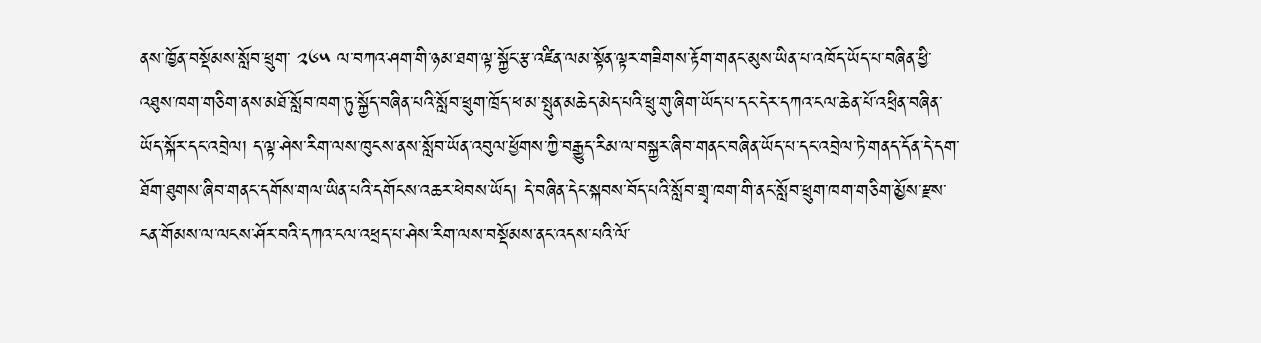ནས་ཁྱོན་བསྡོམས་སློབ་ཕྲུག་ ༢༦༥ ལ་བཀའ་ཤག་གི་ཉམ་ཐག་ལྟ་སྐྱོང་རྩ་འཛིན་ལམ་སྟོན་ལྟར་གཟིགས་རྟོག་གནང་མུས་ཡིན་པ་འཁོད་ཡོད་པ་བཞིན་ཕྱི་འཐུས་ཁག་གཅིག་ནས་མཐོ་སློབ་ཁག་ཏུ་སྐྱོད་བཞིན་པའི་སློབ་ཕྲུག་ཁྲོད་ཕ་མ་སྤུན་མཆེད་མེད་པའི་ཕྲུ་གུ་ཞིག་ཡོད་པ་དང་དེར་དཀའ་ངལ་ཆེན་པོ་འཕྲིན་བཞིན་ཡོད་སྐོར་དང་འབྲེལ། ད་ལྟ་ཤེས་རིག་ལས་ཁུངས་ནས་སློབ་ཡོན་འབུལ་ཕྱོགས་ཀྱི་བརྒྱུད་རིམ་ལ་བསྐྱར་ཞིབ་གནང་བཞིན་ཡོད་པ་དང་འབྲེལ་ཏེ་གནད་དོན་དེ་དག་ཐོག་ཐུགས་ཞིབ་གནང་དགོས་གལ་ཡིན་པའི་དགོངས་འཆར་ཕེབས་ཡོད། དེ་བཞིན་དེང་སྐབས་བོད་པའི་སློབ་གྲྭ་ཁག་གི་ནང་སློབ་ཕྲུག་ཁག་གཅིག་མྱོས་རྫས་ངན་གོམས་ལ་ལངས་ཤོར་བའི་དཀའ་ངལ་འཕྲད་པ་ཤེས་རིག་ལས་བསྡོམས་ནང་འདས་པའི་ལོ་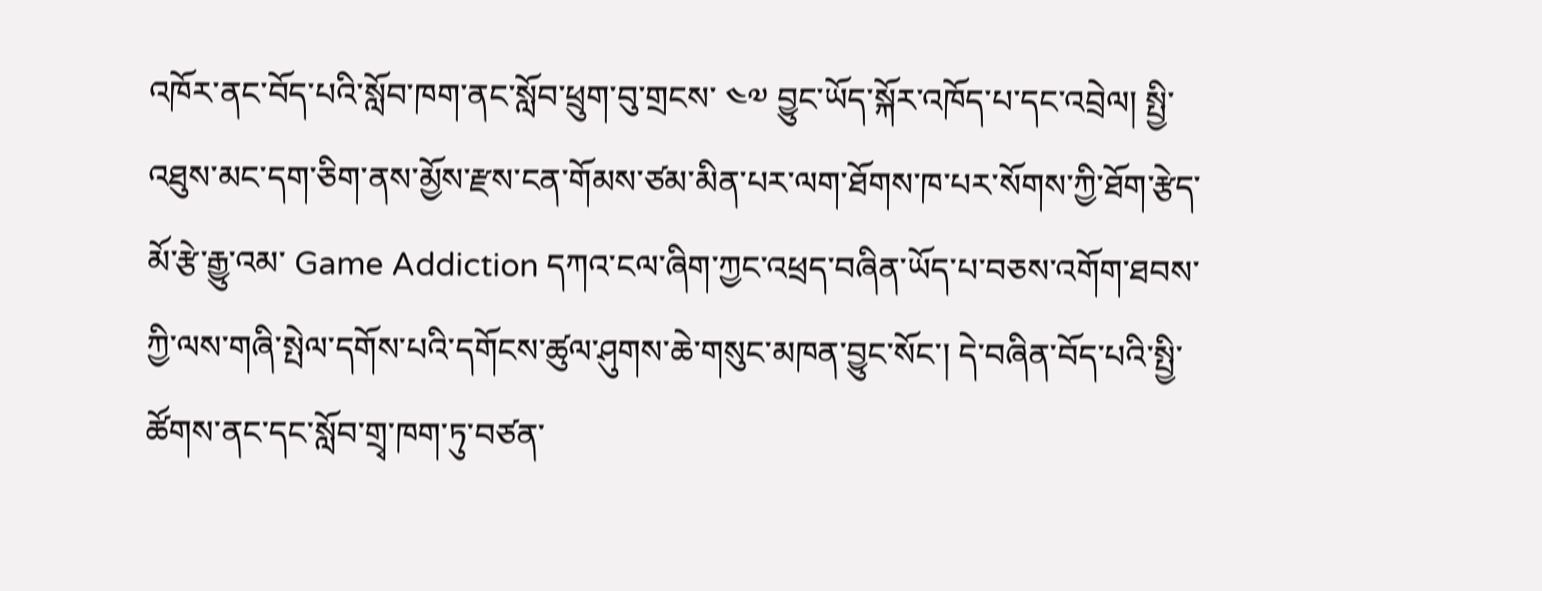འཁོར་ནང་བོད་པའི་སློབ་ཁག་ནང་སློབ་ཕྲུག་བུ་གྲངས་ ༤༧ བྱུང་ཡོད་སྐོར་འཁོད་པ་དང་འབྲེལ། སྤྱི་འཐུས་མང་དག་ཅིག་ནས་མྱོས་རྫས་ངན་གོམས་ཙམ་མིན་པར་ལག་ཐོགས་ཁ་པར་སོགས་ཀྱི་ཐོག་རྩེད་མོ་རྩེ་རྒྱུ་འམ་ Game Addiction དཀའ་ངལ་ཞིག་ཀྱང་འཕྲད་བཞིན་ཡོད་པ་བཅས་འགོག་ཐབས་ཀྱི་ལས་གཞི་སྤེལ་དགོས་པའི་དགོངས་ཚུལ་ཤུགས་ཆེ་གསུང་མཁན་བྱུང་སོང་། དེ་བཞིན་བོད་པའི་སྤྱི་ཚོགས་ནང་དང་སློབ་གྲྭ་ཁག་ཏུ་བཙན་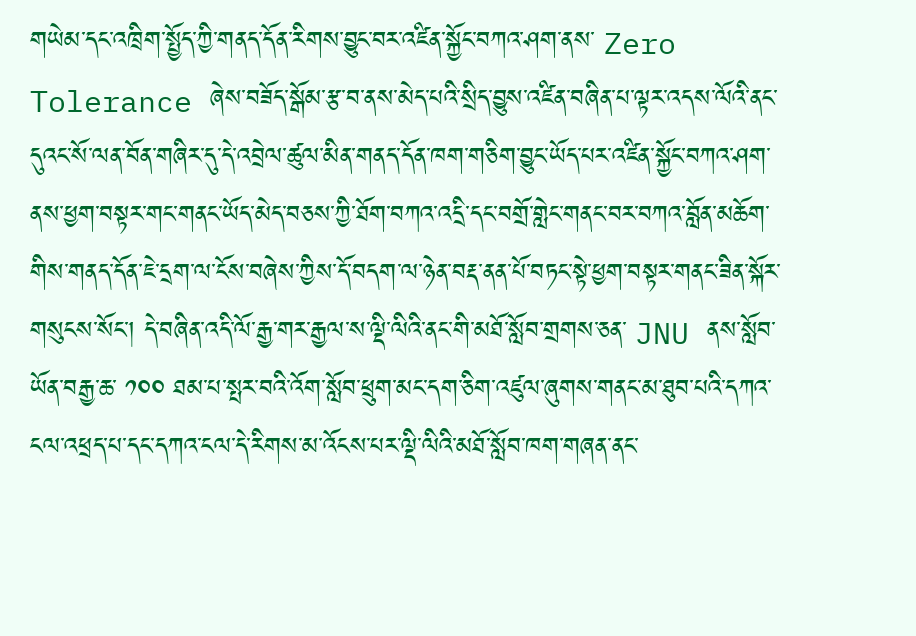གཡེམ་དང་འཁྲིག་སྤྱོད་ཀྱི་གནད་དོན་རིགས་བྱུང་བར་འཛིན་སྐྱོང་བཀའ་ཤག་ནས་ Zero Tolerance ཞེས་བཟོད་སྒོམ་རྩ་བ་ནས་མེད་པའི་སྲིད་བྱུས་འཛིན་བཞིན་པ་ལྟར་འདས་ལོའི་ནང་དུའང་སོ་ལན་བོན་གཞིར་དུ་དེ་འབྲེལ་ཚུལ་མིན་གནད་དོན་ཁག་གཅིག་བྱུང་ཡོད་པར་འཛིན་སྐྱོང་བཀའ་ཤག་ནས་ཕྱག་བསྟར་གང་གནང་ཡོད་མེད་བཅས་ཀྱི་ཐོག་བཀའ་འདྲི་དང་བགྲོ་གླེང་གནང་བར་བཀའ་བློན་མཆོག་གིས་གནད་དོན་ཇེ་དྲག་ལ་ངོས་བཞེས་ཀྱིས་དོ་བདག་ལ་ཉེན་བརྡ་ནན་པོ་བཏང་སྟེ་ཕྱག་བསྟར་གནང་ཟིན་སྐོར་གསུངས་སོང་། དེ་བཞིན་འདི་ལོ་རྒྱ་གར་རྒྱལ་ས་ལྡི་ལིའི་ནང་གི་མཐོ་སློབ་གྲགས་ཅན་ JNU ནས་སློབ་ཡོན་བརྒྱ་ཆ་ ༡༠༠ ཐམ་པ་སྤར་བའི་འོག་སློབ་ཕྲུག་མང་དག་ཅིག་འཛུལ་ཞུགས་གནང་མ་ཐུབ་པའི་དཀའ་ངལ་འཕྲད་པ་དང་དཀའ་ངལ་དེ་རིགས་མ་འོངས་པར་ལྡི་ལིའི་མཐོ་སློབ་ཁག་གཞན་ནང་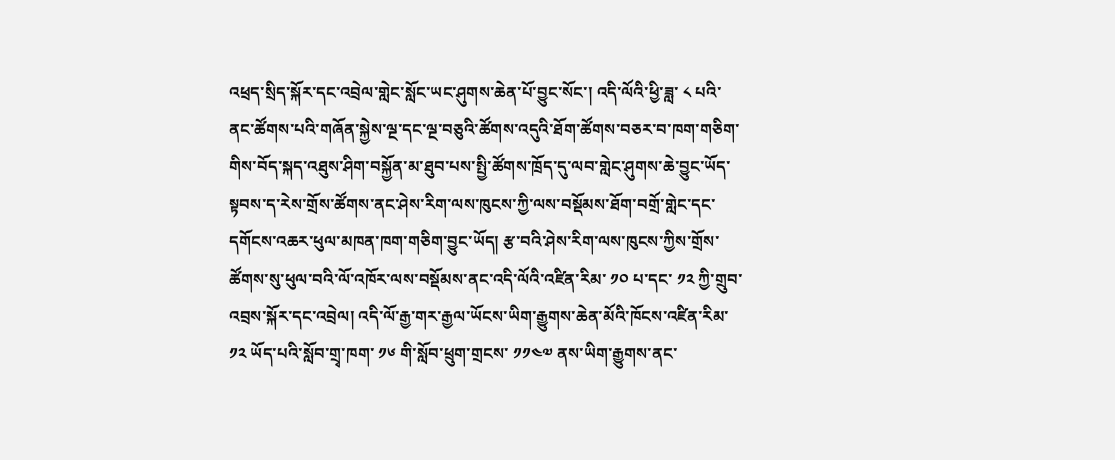འཕྲད་སྲིད་སྐོར་དང་འབྲེལ་གླེང་སློང་ཡང་ཤུགས་ཆེན་པོ་བྱུང་སོང་། འདི་ལོའི་ཕྱི་ཟླ་ ༨ པའི་ནང་ཚོགས་པའི་གཞོན་སྐྱེས་ལྔ་དང་ལྔ་བཅུའི་ཚོགས་འདུའི་ཐོག་ཚོགས་བཅར་བ་ཁག་གཅིག་གིས་བོད་སྐད་འཐུས་ཤིག་བསྐྱོན་མ་ཐུབ་པས་སྤྱི་ཚོགས་ཁྲོད་དུ་ལབ་གླེང་ཤུགས་ཆེ་བྱུང་ཡོད་སྟབས་ད་རེས་གྲོས་ཚོགས་ནང་ཤེས་རིག་ལས་ཁུངས་ཀྱི་ལས་བསྡོམས་ཐོག་བགྲོ་གླེང་དང་དགོངས་འཆར་ཕུལ་མཁན་ཁག་གཅིག་བྱུང་ཡོད། རྩ་བའི་ཤེས་རིག་ལས་ཁུངས་ཀྱིས་གྲོས་ཚོགས་སུ་ཕུལ་བའི་ལོ་འཁོར་ལས་བསྡོམས་ནང་འདི་ལོའི་འཛིན་རིམ་ ༡༠ པ་དང་ ༡༢ ཀྱི་གྲུབ་འབྲས་སྐོར་དང་འབྲེལ། འདི་ལོ་རྒྱ་གར་རྒྱལ་ཡོངས་ཡིག་རྒྱུགས་ཆེན་མོའི་ཁོངས་འཛིན་རིམ་ ༡༢ ཡོད་པའི་སློབ་གྲྭ་ཁག་ ༡༦ གི་སློབ་ཕྲུག་གྲངས་ ༡༡༤༧ ནས་ཡིག་རྒྱུགས་ནང་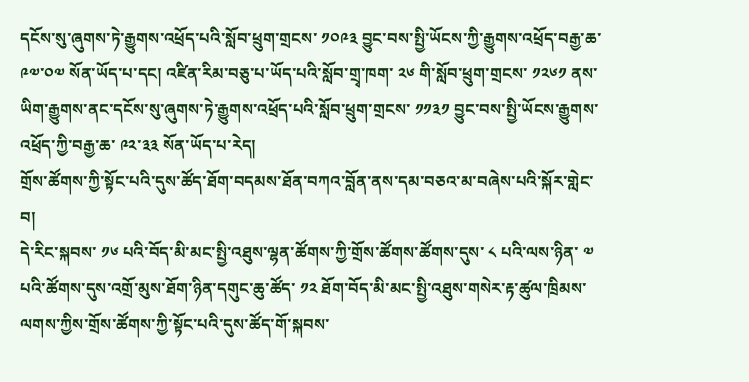དངོས་སུ་ཞུགས་ཏེ་རྒྱུགས་འཕྲོད་པའི་སློབ་ཕྲུག་གྲངས་ ༡༠༩༣ བྱུང་བས་སྤྱི་ཡོངས་ཀྱི་རྒྱུགས་འཕྲོད་བརྒྱ་ཆ་ ༩༧་༠༧ སོན་ཡོད་པ་དང། འཛིན་རིམ་བཅུ་པ་ཡོད་པའི་སློབ་གྲྭ་ཁག་ ༢༦ གི་སློབ་ཕྲུག་གྲངས་ ༡༢༦༡ ནས་ཡིག་རྒྱུགས་ནང་དངོས་སུ་ཞུགས་ཏེ་རྒྱུགས་འཕྲོད་པའི་སློབ་ཕྲུག་གྲངས་ ༡༡༣༡ བྱུང་བས་སྤྱི་ཡོངས་རྒྱུགས་འཕྲོད་ཀྱི་བརྒྱ་ཆ་ ༩༢་༣༣ སོན་ཡོད་པ་རེད།
གྲོས་ཚོགས་ཀྱི་སྟོང་པའི་དུས་ཚོད་ཐོག་བདམས་ཐོན་བཀའ་བློན་ནས་དམ་བཅའ་མ་བཞེས་པའི་སྐོར་གླེང་བ།
དེ་རིང་སྐབས་ ༡༦ པའི་བོད་མི་མང་སྤྱི་འཐུས་ལྷན་ཚོགས་ཀྱི་གྲོས་ཚོགས་ཚོགས་དུས་ ༨ པའི་ལས་ཉིན་ ༧ པའི་ཚོགས་དུས་འགྲོ་མུས་ཐོག་ཉིན་དགུང་ཆུ་ཚོད་ ༡༢ ཐོག་བོད་མི་མང་སྤྱི་འཐུས་གསེར་རྟ་ཚུལ་ཁྲིམས་ལགས་ཀྱིས་གྲོས་ཚོགས་ཀྱི་སྟོང་པའི་དུས་ཚོད་གོ་སྐབས་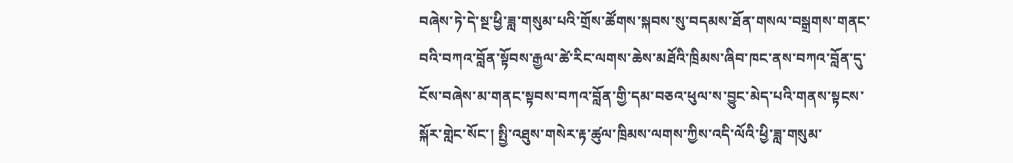བཞེས་ཏེ་དེ་སྔ་ཕྱི་ཟླ་གསུམ་པའི་གྲོས་ཚོགས་སྐབས་སུ་བདམས་ཐོན་གསལ་བསྒྲགས་གནང་བའི་བཀའ་བློན་སྟོབས་རྒྱལ་ཚེ་རིང་ལགས་ཆེས་མཐོའི་ཁྲིམས་ཞིབ་ཁང་ནས་བཀའ་བློན་དུ་ངོས་བཞེས་མ་གནང་སྟབས་བཀའ་བློན་གྱི་དམ་བཅའ་ཕུལ་ས་བྱུང་མེད་པའི་གནས་སྟངས་སྐོར་གླེང་སོང་། སྤྱི་འཐུས་གསེར་རྟ་ཚུལ་ཁྲིམས་ལགས་ཀྱིས་འདི་ལོའི་ཕྱི་ཟླ་གསུམ་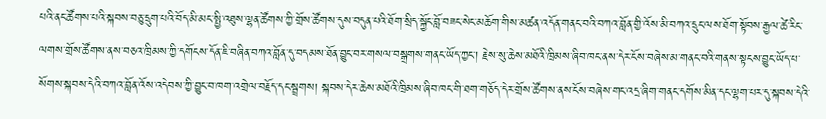པའི་ནང་ཚོགས་པའི་སྐབས་བཅུ་དྲུག་པའི་བོད་མི་མང་སྤྱི་འཐུས་ལྷན་ཚོགས་ཀྱི་གྲོས་ཚོགས་དུས་བདུན་པའི་ཐོག་སྲིད་སྐྱོང་བློ་བཟང་སེང་མཆོག་གིས་མཚན་འདོན་གནང་བའི་བཀའ་བློན་གྱི་འོས་མི་བཀའ་དྲུང་ལས་ཐོག་སྟོབས་རྒྱལ་ཚེ་རིང་ལགས་གྲོས་ཚོགས་ནས་བཅའ་ཁྲིམས་ཀྱི་དགོངས་དོན་ཇི་བཞིན་བཀའ་བློན་དུ་བདམས་ཐོན་བྱུང་བར་གསལ་བསྒྲགས་གནང་ཡོད་ཀྱང་། རྗེས་སུ་ཆེས་མཐོའི་ཁྲིམས་ཞིབ་ཁང་ནས་དེར་ངོས་བཞེས་མ་གནང་བའི་གནས་སྟངས་བྱུང་ཡོད་པ་སོགས་སྐབས་དེའི་བཀའ་བློན་འོས་འདེབས་ཀྱི་བྱུང་བ་ཁག་འགྲེལ་བརྗོད་དང་སྦྲགས། སྐབས་དེར་ཆེས་མཐོའི་ཁྲིམས་ཞིབ་ཁང་གི་ཐག་གཅོད་དེར་གྲོས་ཚོགས་ནས་ངོས་བཞེས་གང་འདྲ་ཞིག་གནང་དགོས་མིན་དང་ལྷག་པར་དུ་སྐབས་དེའི་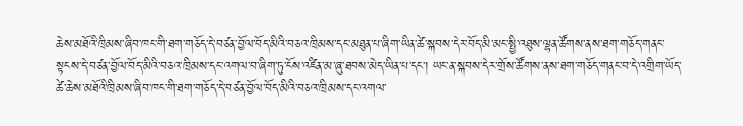ཆེས་མཐོའི་ཁྲིམས་ཞིབ་ཁང་གི་ཐག་གཅོད་དེ་བཙན་བྱོལ་བོད་མིའི་བཅའ་ཁྲིམས་དང་མཐུན་པ་ཞིག་ཡིན་ཚེ་སྐབས་དེར་བོད་མི་མང་སྤྱི་འཐུས་ལྷན་ཚོགས་ནས་ཐག་གཅོད་གནང་སྟངས་དེ་བཙན་བྱོལ་བོད་མིའི་བཅའ་ཁྲིམས་དང་འགལ་བ་ཞིག་ཏུ་ངོས་འཛིན་མ་ཞུ་ཐབས་མེད་ཡིན་པ་དང་། ཡང་ན་སྐབས་དེར་གྲོས་ཚོགས་ནས་ཐག་གཅོད་གནང་བ་དེ་འགྲིག་ཡོད་ཚེ་ཆེས་མཐོའི་ཁྲིམས་ཞིབ་ཁང་གི་ཐག་གཅོད་དེ་བཙན་བྱོལ་བོད་མིའི་བཅའ་ཁྲིམས་དང་འགལ་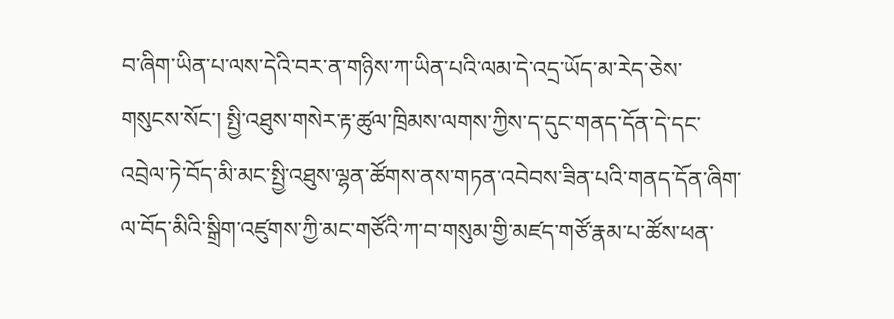བ་ཞིག་ཡིན་པ་ལས་དེའི་བར་ན་གཉིས་ཀ་ཡིན་པའི་ལམ་དེ་འདྲ་ཡོད་མ་རེད་ཅེས་གསུངས་སོང་། སྤྱི་འཐུས་གསེར་རྟ་ཚུལ་ཁྲིམས་ལགས་ཀྱིས་ད་དུང་གནད་དོན་དེ་དང་འབྲེལ་ཏེ་བོད་མི་མང་སྤྱི་འཐུས་ལྷན་ཚོགས་ནས་གཏན་འབེབས་ཟིན་པའི་གནད་དོན་ཞིག་ལ་བོད་མིའི་སྒྲིག་འཛུགས་ཀྱི་མང་གཙོའི་ཀ་བ་གསུམ་གྱི་མཛད་གཙོ་རྣམ་པ་ཚོས་ཕན་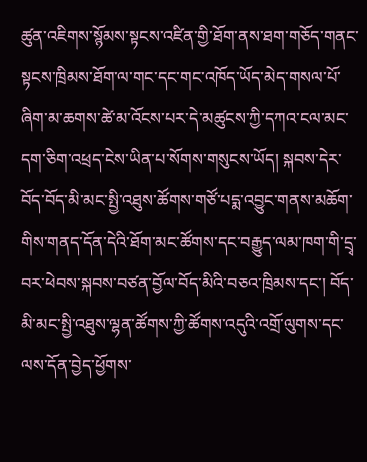ཚུན་འཇིགས་སྙོམས་སྟངས་འཛིན་གྱི་ཐོག་ནས་ཐག་གཅོད་གནང་སྟངས་ཁྲིམས་ཐོག་ལ་གང་དང་གང་འཁོད་ཡོད་མེད་གསལ་པོ་ཞིག་མ་ཆགས་ཚེ་མ་འོངས་པར་དེ་མཚུངས་ཀྱི་དཀའ་ངལ་མང་དག་ཅིག་འཕྲད་ངེས་ཡིན་པ་སོགས་གསུངས་ཡོད། སྐབས་དེར་བོད་བོད་མི་མང་སྤྱི་འཐུས་ཚོགས་གཙོ་པདྨ་འབྱུང་གནས་མཆོག་གིས་གནད་དོན་དེའི་ཐོག་མང་ཚོགས་དང་བརྒྱུད་ལམ་ཁག་གི་དྲྭ་བར་ཕེབས་སྐབས་བཙན་བྱོལ་བོད་མིའི་བཅའ་ཁྲིམས་དང་། བོད་མི་མང་སྤྱི་འཐུས་ལྷན་ཚོགས་ཀྱི་ཚོགས་འདུའི་འགྲོ་ལུགས་དང་ལས་དོན་བྱེད་ཕྱོགས་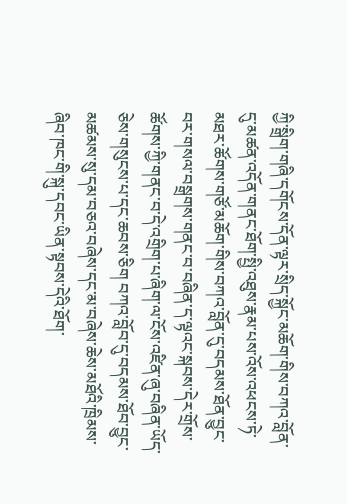ཀྱི་སྒྲིག་གཞི་དགོངས་དོན་ལྟར་སྲིད་སྐྱོང་མཆོག་གིས་བཀའ་བློན་དུ་མཚན་འདོན་གནང་ཐོག་སྤྱི་འཐུས་རྣམ་པས་འོས་འཕངས་ཏེ་མཐར་ཚོགས་གཙོ་མཆོག་གིས་བཀའ་བློན་དུ་བདམས་ཐོན་བྱུང་བར་གསལ་བསྒྲགས་གནང་བ་བཞིན་ད་ལྟའང་སྐབས་དེར་གྲོས་ཚོགས་ཀྱི་གནང་བ་དེ་འགྲིག་པ་ཞིག་ལ་ངོས་འཛིན་ཞུ་བཞིན་ཡོད་ཅེས་གསུངས་པ་དང་ཆབས་ཅིག བཀའ་བློབ་དུ་བདམས་ཐོབ་བྱུང་མཚམས་སུ་དམ་བཅའ་བཞེས་དང་མ་བཞེས་ཆེས་མཐོའི་ཁྲིམས་ཞིབ་ཁང་གི་སྐུ་དབང་ཡིན་སྟབས་དེའི་ཐོག་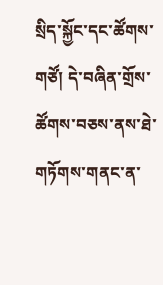སྲིད་སྐྱོང་དང་ཚོགས་གཙོ། དེ་བཞིན་གྲོས་ཚོགས་བཅས་ནས་ཐེ་གཏོགས་གནང་ན་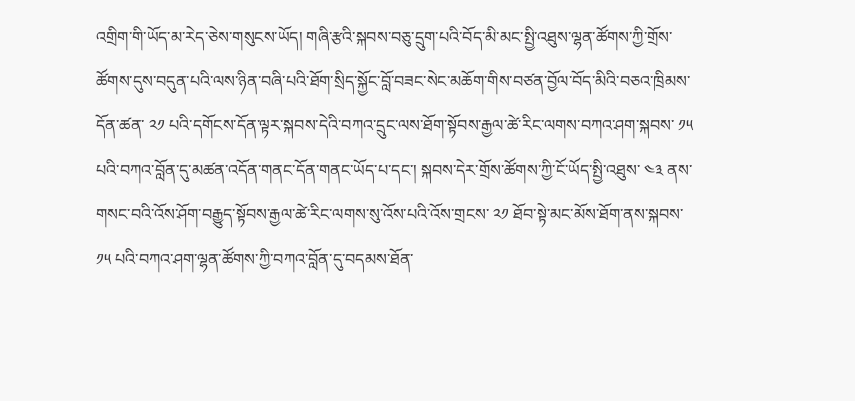འགྲིག་གི་ཡོད་མ་རེད་ཅེས་གསུངས་ཡོད། གཞི་རྩའི་སྐབས་བཅུ་དྲུག་པའི་བོད་མི་མང་སྤྱི་འཐུས་ལྷན་ཚོགས་ཀྱི་གྲོས་ཚོགས་དུས་བདུན་པའི་ལས་ཉིན་བཞི་པའི་ཐོག་སྲིད་སྐྱོང་བློ་བཟང་སེང་མཆོག་གིས་བཙན་བྱོལ་བོད་མིའི་བཅའ་ཁྲིམས་དོན་ཚན་ ༢༡ པའི་དགོངས་དོན་ལྟར་སྐབས་དེའི་བཀའ་དྲུང་ལས་ཐོག་སྟོབས་རྒྱལ་ཚེ་རིང་ལགས་བཀའ་ཤག་སྐབས་ ༡༥ པའི་བཀའ་བློན་དུ་མཚན་འདོན་གནང་དོན་གནང་ཡོད་པ་དང་། སྐབས་དེར་གྲོས་ཚོགས་ཀྱི་ངོ་ཡོད་སྤྱི་འཐུས་ ༤༣ ནས་གསང་བའི་འོས་ཤོག་བརྒྱུད་སྟོབས་རྒྱལ་ཚེ་རིང་ལགས་སུ་འོས་པའི་འོས་གྲངས་ ༢༡ ཐོབ་སྟེ་མང་མོས་ཐོག་ནས་སྐབས་ ༡༥ པའི་བཀའ་ཤག་ལྷན་ཚོགས་ཀྱི་བཀའ་བློན་དུ་བདམས་ཐོན་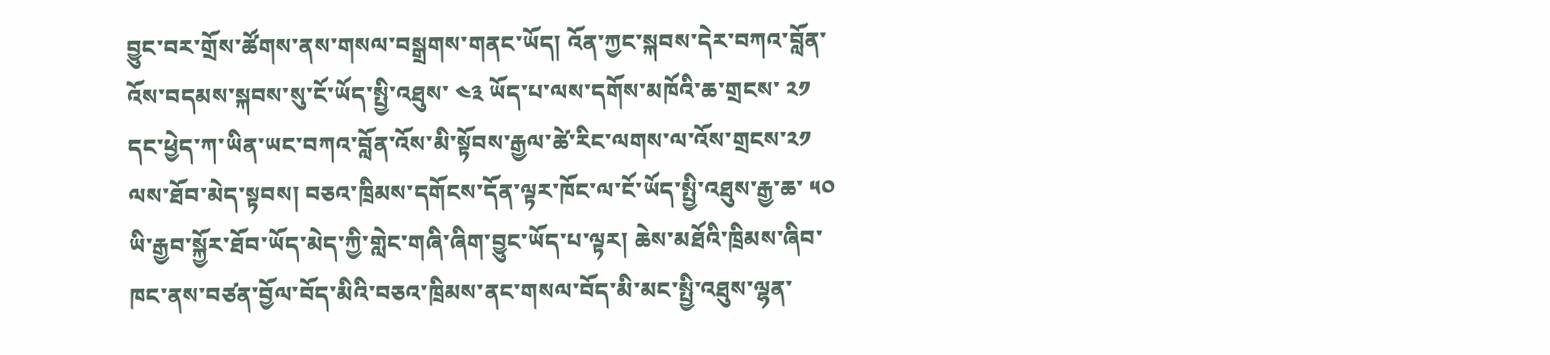བྱུང་བར་གྲོས་ཚོགས་ནས་གསལ་བསྒྲགས་གནང་ཡོད། འོན་ཀྱང་སྐབས་དེར་བཀའ་བློན་འོས་བདམས་སྐབས་སུ་ངོ་ཡོད་སྤྱི་འཐུས་ ༤༣ ཡོད་པ་ལས་དགོས་མཁོའི་ཆ་གྲངས་ ༢༡ དང་ཕྱེད་ཀ་ཡིན་ཡང་བཀའ་བློན་འོས་མི་སྟོབས་རྒྱལ་ཚེ་རིང་ལགས་ལ་འོས་གྲངས་༢༡ ལས་ཐོབ་མེད་སྟབས། བཅའ་ཁྲིམས་དགོངས་དོན་ལྟར་ཁོང་ལ་ངོ་ཡོད་སྤྱི་འཐུས་རྒྱ་ཆ་ ༥༠ ཡི་རྒྱབ་སྐྱོར་ཐོབ་ཡོད་མེད་ཀྱི་གླེང་གཞི་ཞིག་བྱུང་ཡོད་པ་ལྟར། ཆེས་མཐོའི་ཁྲིམས་ཞིབ་ཁང་ནས་བཙན་བྱོལ་བོད་མིའི་བཅའ་ཁྲིམས་ནང་གསལ་བོད་མི་མང་སྤྱི་འཐུས་ལྷན་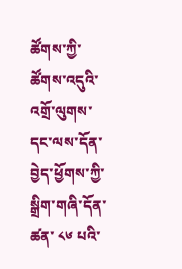ཚོགས་ཀྱི་ཚོགས་འདུའི་འགྲོ་ལུགས་དང་ལས་དོན་བྱེད་ཕྱོགས་ཀྱི་སྒྲིག་གཞི་དོན་ཚན་ ༨༦ པའི་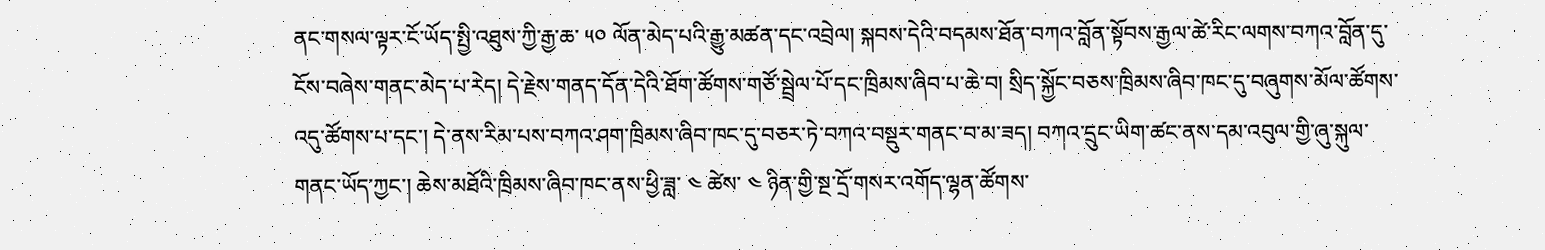ནང་གསལ་ལྟར་ངོ་ཡོད་སྤྱི་འཐུས་ཀྱི་རྒྱ་ཆ་ ༥༠ ལོན་མེད་པའི་རྒྱུ་མཚན་དང་འབྲེལ། སྐབས་དེའི་བདམས་ཐོན་བཀའ་བློན་སྟོབས་རྒྱལ་ཚེ་རིང་ལགས་བཀའ་བློན་དུ་ངོས་བཞེས་གནང་མེད་པ་རེད། དེ་རྗེས་གནད་དོན་དེའི་ཐོག་ཚོགས་གཙོ་སྦྲེལ་པོ་དང་ཁྲིམས་ཞིབ་པ་ཆེ་བ། སྲིད་སྐྱོང་བཅས་ཁྲིམས་ཞིབ་ཁང་དུ་བཞུགས་མོལ་ཚོགས་འདུ་ཚོགས་པ་དང་། དེ་ནས་རིམ་པས་བཀའ་ཤག་ཁྲིམས་ཞིབ་ཁང་དུ་བཅར་ཏེ་བཀའ་བསྡུར་གནང་བ་མ་ཟད། བཀའ་དྲུང་ཡིག་ཚང་ནས་དམ་འབུལ་གྱི་ཞུ་སྐུལ་གནང་ཡོད་ཀྱང་། ཆེས་མཐོའི་ཁྲིམས་ཞིབ་ཁང་ནས་ཕྱི་ཟླ་ ༤ ཚེས་ ༤ ཉིན་གྱི་སྔ་དྲོ་གསར་འགོད་ལྷན་ཚོགས་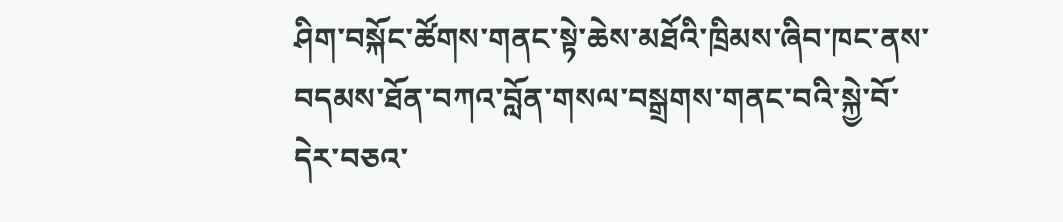ཤིག་བསྐོང་ཚོགས་གནང་སྟེ་ཆེས་མཐོའི་ཁྲིམས་ཞིབ་ཁང་ནས་བདམས་ཐོན་བཀའ་བློན་གསལ་བསྒྲགས་གནང་བའི་སྐྱེ་བོ་དེར་བཅའ་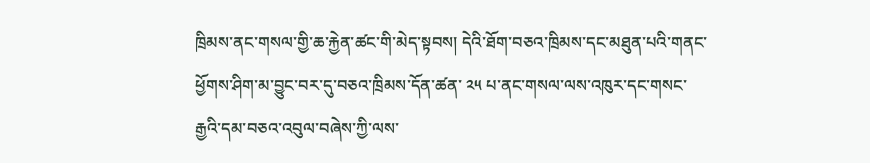ཁྲིམས་ནང་གསལ་གྱི་ཆ་རྐྱེན་ཚང་གི་མེད་སྟབས། དེའི་ཐོག་བཅའ་ཁྲིམས་དང་མཐུན་པའི་གནང་ཕྱོགས་ཤིག་མ་བྱུང་བར་དུ་བཅའ་ཁྲིམས་དོན་ཚན་ ༢༥ པ་ནང་གསལ་ལས་འཁུར་དང་གསང་རྒྱའི་དམ་བཅའ་འབུལ་བཞེས་ཀྱི་ལས་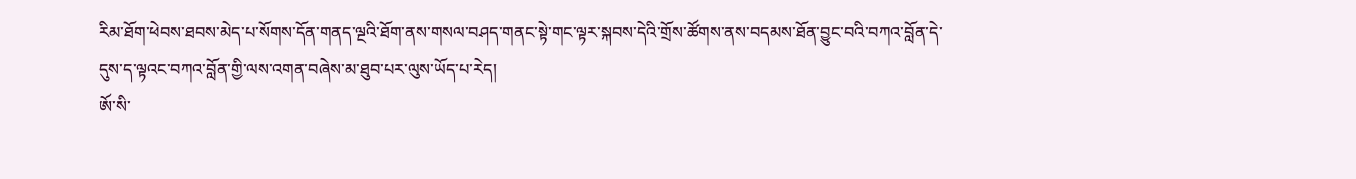རིམ་ཐོག་ཕེབས་ཐབས་མེད་པ་སོགས་དོན་གནད་ལྔའི་ཐོག་ནས་གསལ་བཤད་གནང་སྟེ་གང་ལྟར་སྐབས་དེའི་གྲོས་ཚོགས་ནས་བདམས་ཐོན་བྱུང་བའི་བཀའ་བློན་དེ་དུས་ད་ལྟའང་བཀའ་བློན་གྱི་ལས་འགན་བཞེས་མ་ཐུབ་པར་ལུས་ཡོད་པ་རེད།
ཨོ་སི་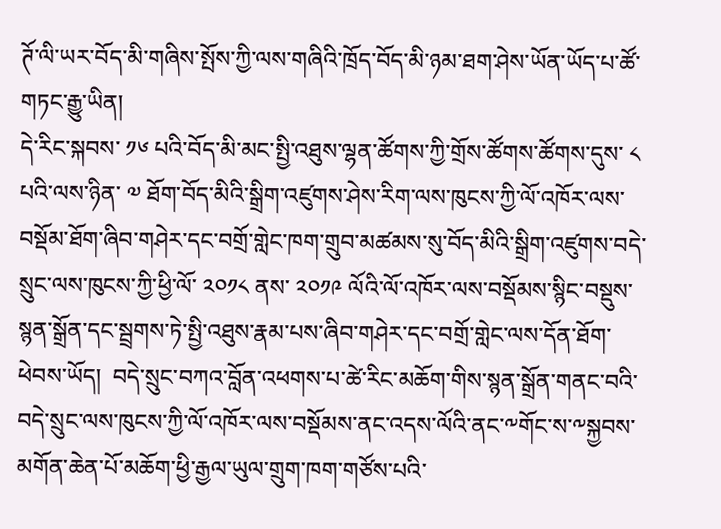ཊོ་ལི་ཡར་བོད་མི་གཞིས་སྤོས་ཀྱི་ལས་གཞིའི་ཁྲོད་བོད་མི་ཉམ་ཐག་ཤེས་ཡོན་ཡོད་པ་ཚོ་གཏང་རྒྱུ་ཡིན།
དེ་རིང་སྐབས་ ༡༦ པའི་བོད་མི་མང་སྤྱི་འཐུས་ལྷན་ཚོགས་ཀྱི་གྲོས་ཚོགས་ཚོགས་དུས་ ༨ པའི་ལས་ཉིན་ ༧ ཐོག་བོད་མིའི་སྒྲིག་འཛུགས་ཤེས་རིག་ལས་ཁུངས་ཀྱི་ལོ་འཁོར་ལས་བསྡོམ་ཐོག་ཞིབ་གཤེར་དང་བགྲོ་གླེང་ཁག་གྲུབ་མཚམས་སུ་བོད་མིའི་སྒྲིག་འཛུགས་བདེ་སྲུང་ལས་ཁུངས་ཀྱི་ཕྱི་ལོ་ ༢༠༡༨ ནས་ ༢༠༡༩ ལོའི་ལོ་འཁོར་ལས་བསྡོམས་སྙིང་བསྡུས་སྙན་སྒྲོན་དང་སྦྲགས་ཏེ་སྤྱི་འཐུས་རྣམ་པས་ཞིབ་གཤེར་དང་བགྲོ་གླེང་ལས་དོན་ཐོག་ཕེབས་ཡོད།  བདེ་སྲུང་བཀའ་བློན་འཕགས་པ་ཚེ་རིང་མཆོག་གིས་སྙན་སྒྲོན་གནང་བའི་བདེ་སྲུང་ལས་ཁུངས་ཀྱི་ལོ་འཁོར་ལས་བསྡོམས་ནང་འདས་ལོའི་ནང་༸གོང་ས་༸སྐྱབས་མགོན་ཆེན་པོ་མཆོག་ཕྱི་རྒྱལ་ཡུལ་གྲུག་ཁག་གཙོས་པའི་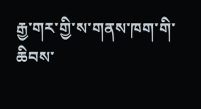རྒྱ་གར་གྱི་ས་གནས་ཁག་གི་ཆིབས་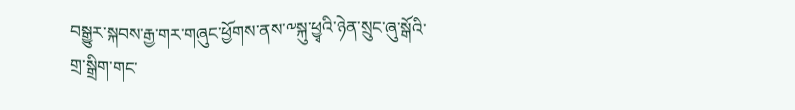བསྒྱུར་སྐབས་རྒྱ་གར་གཞུང་ཕྱོགས་ནས་༸སྐུ་ཕྱྭའི་ཉེན་སྲུང་ཞུ་སྒོའི་གྲ་སྒྲིག་གང་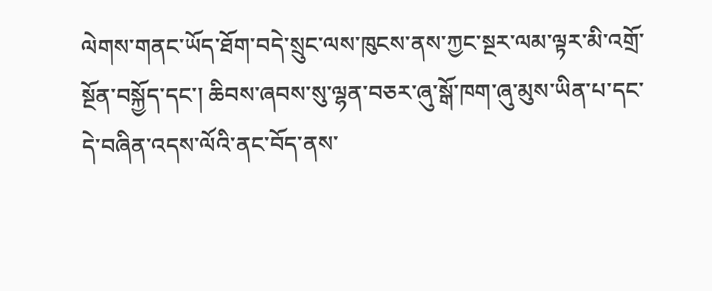ལེགས་གནང་ཡོད་ཐོག་བདེ་སྲུང་ལས་ཁུངས་ནས་ཀྱང་སྔར་ལམ་ལྟར་མི་འགྲོ་སྔོན་བསྐྱོད་དང་། ཆིབས་ཞབས་སུ་ལྷན་བཅར་ཞུ་སྒོ་ཁག་ཞུ་མུས་ཡིན་པ་དང་དེ་བཞིན་འདས་ལོའི་ནང་བོད་ནས་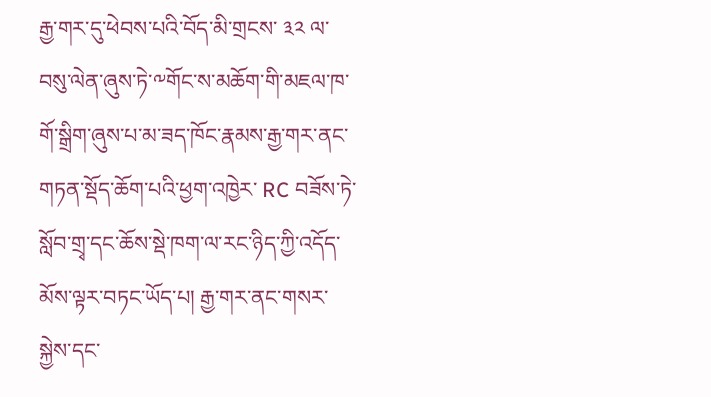རྒྱ་གར་དུ་ཕེབས་པའི་བོད་མི་གྲངས་ ༣༢ ལ་བསུ་ལེན་ཞུས་ཏེ་༸གོང་ས་མཆོག་གི་མཇལ་ཁ་གོ་སྒྲིག་ཞུས་པ་མ་ཟད་ཁོང་རྣམས་རྒྱ་གར་ནང་གཏན་སྡོད་ཆོག་པའི་ཕྱག་འཁྱེར་ RC བཟོས་ཏེ་སློབ་གྲྭ་དང་ཆོས་སྡེ་ཁག་ལ་རང་ཉིད་ཀྱི་འདོད་མོས་ལྟར་བཏང་ཡོད་པ། རྒྱ་གར་ནང་གསར་སྐྱེས་དང་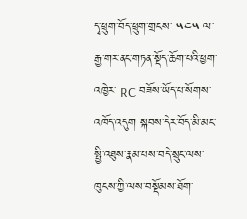དྭ་ཕྲུག་བོད་ཕྲུག་གྲངས་ ༥༤༥ ལ་རྒྱ་གར་ནང་གཏན་སྡོད་ཆོག་པའི་ཕྱག་འཁྱེར་ RC བཟོས་ཡོད་པ་སོགས་འཁོད་འདུག སྐབས་དེར་བོད་མི་མང་སྤྱི་འཐུས་རྣམ་པས་བདེ་སྲུང་ལས་ཁུངས་ཀྱི་ལས་བསྡོམས་ཐོག་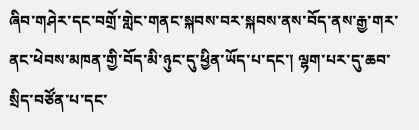ཞིབ་གཤེར་དང་བགྲོ་གླེང་གནང་སྐབས་བར་སྐབས་ནས་བོད་ནས་རྒྱ་གར་ནང་ཕེབས་མཁན་གྱི་བོད་མི་ཉུང་དུ་ཕྱིན་ཡོད་པ་དང་། ལྷག་པར་དུ་ཆབ་སྲིད་བཙོན་པ་དང་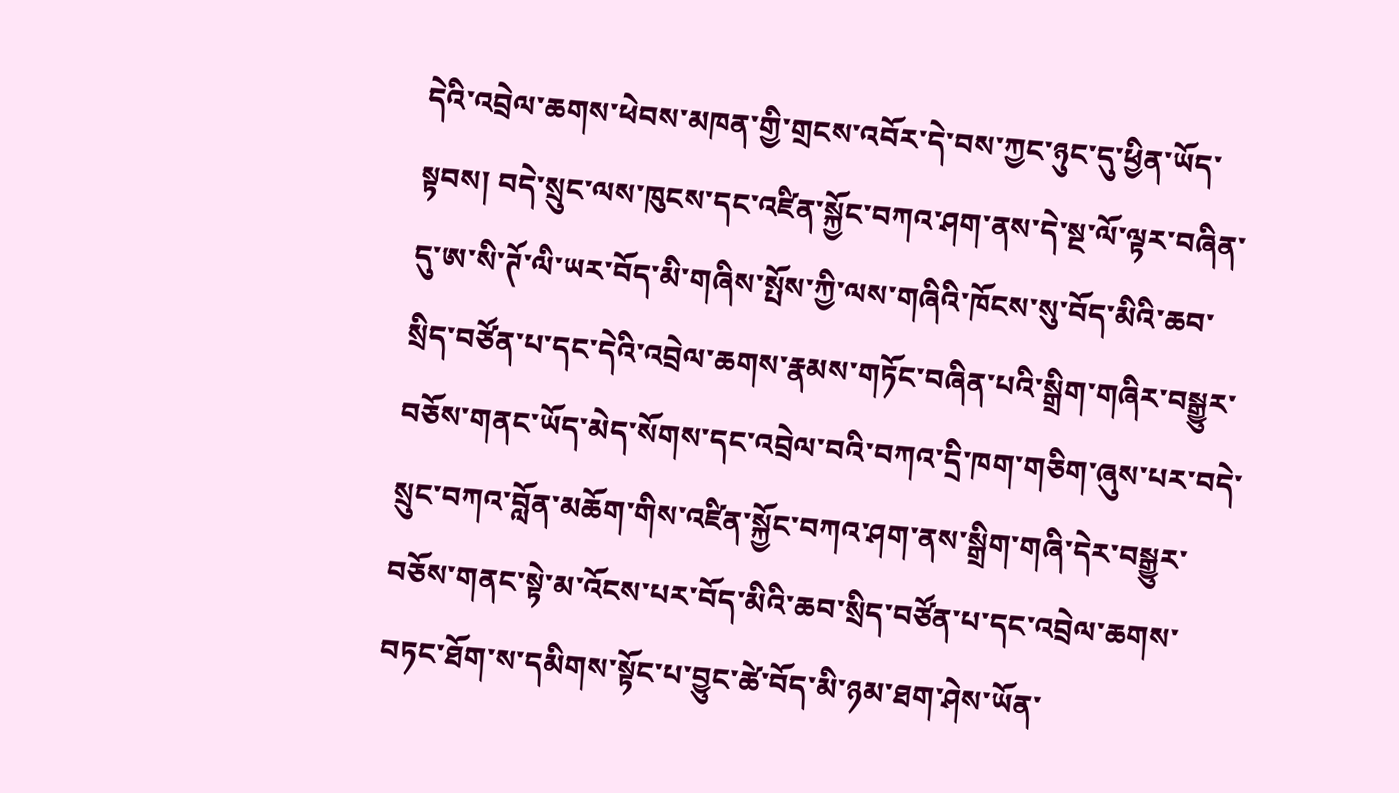དེའི་འབྲེལ་ཆགས་ཕེབས་མཁན་གྱི་གྲངས་འབོར་དེ་བས་ཀྱང་ཉུང་དུ་ཕྱིན་ཡོད་སྟབས། བདེ་སྲུང་ལས་ཁུངས་དང་འཛིན་སྐྱོང་བཀའ་ཤག་ནས་དེ་སྔ་ལོ་ལྟར་བཞིན་དུ་ཨ་སི་ཊོ་ལི་ཡར་བོད་མི་གཞིས་སྤོས་ཀྱི་ལས་གཞིའི་ཁོངས་སུ་བོད་མིའི་ཆབ་སྲིད་བཙོན་པ་དང་དེའི་འབྲེལ་ཆགས་རྣམས་གཏོང་བཞིན་པའི་སྒྲིག་གཞིར་བསྒྱུར་བཅོས་གནང་ཡོད་མེད་སོགས་དང་འབྲེལ་བའི་བཀའ་དྲི་ཁག་གཅིག་ཞུས་པར་བདེ་སྲུང་བཀའ་བློན་མཆོག་གིས་འཛིན་སྐྱོང་བཀའ་ཤག་ནས་སྒྲིག་གཞི་དེར་བསྒྱུར་བཅོས་གནང་སྟེ་མ་འོངས་པར་བོད་མིའི་ཆབ་སྲིད་བཙོན་པ་དང་འབྲེལ་ཆགས་བཏང་ཐོག་ས་དམིགས་སྟོང་པ་བྱུང་ཚེ་བོད་མི་ཉམ་ཐག་ཤེས་ཡོན་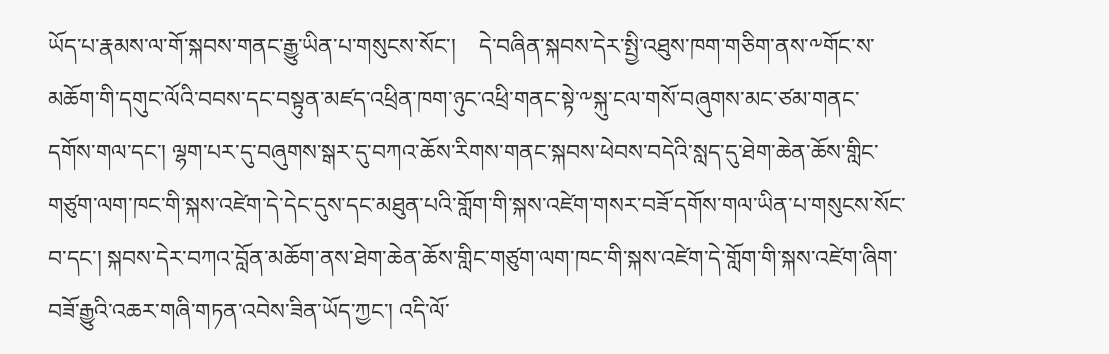ཡོད་པ་རྣམས་ལ་གོ་སྐབས་གནང་རྒྱུ་ཡིན་པ་གསུངས་སོང་།    དེ་བཞིན་སྐབས་དེར་སྤྱི་འཐུས་ཁག་གཅིག་ནས་༸གོང་ས་མཆོག་གི་དགུང་ལོའི་བབས་དང་བསྟུན་མཛད་འཕྲིན་ཁག་ཉུང་འཕྲི་གནང་སྟེ་༸སྐུ་ངལ་གསོ་བཞུགས་མང་ཙམ་གནང་དགོས་གལ་དང་། ལྷག་པར་དུ་བཞུགས་སྒར་དུ་བཀའ་ཆོས་རིགས་གནང་སྐབས་ཕེབས་བདེའི་སླད་དུ་ཐེག་ཆེན་ཆོས་གླིང་གཙུག་ལག་ཁང་གི་སྐས་འཛེག་དེ་དེང་དུས་དང་མཐུན་པའི་གློག་གི་སྐས་འཛེག་གསར་བཟོ་དགོས་གལ་ཡིན་པ་གསུངས་སོང་བ་དང་། སྐབས་དེར་བཀའ་བློན་མཆོག་ནས་ཐེག་ཆེན་ཆོས་གླིང་གཙུག་ལག་ཁང་གི་སྐས་འཛེག་དེ་གློག་གི་སྐས་འཛེག་ཞིག་བཟོ་རྒྱུའི་འཆར་གཞི་གཏན་འབེས་ཟིན་ཡོད་ཀྱང་། འདི་ལོ་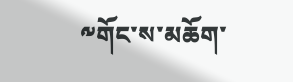༸གོང་ས་མཆོག་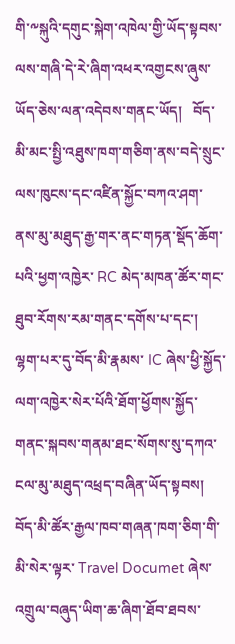གི་༸སྐུའི་དགུང་སྐེག་འཁེལ་གྱི་ཡོད་སྟབས་ལས་གཞི་དེ་རེ་ཞིག་འཕར་འགྱངས་ཞུས་ཡོད་ཅེས་ལན་འདེབས་གནང་ཡོད།   བོད་མི་མང་སྤྱི་འཐུས་ཁག་གཅིག་ནས་བདེ་སྲུང་ལས་ཁུངས་དང་འཛིན་སྐྱོང་བཀའ་ཤག་ནས་མུ་མཐུད་རྒྱ་གར་ནང་གཏན་སྡོད་ཆོག་པའི་ཕྱག་འཁྱེར་ RC མེད་མཁན་ཚོར་གང་ཐུབ་རོགས་རམ་གནང་དགོས་པ་དང་། ལྷག་པར་དུ་བོད་མི་རྣམས་ IC ཞེས་ཕྱི་སྐྱོད་ལག་འཁྱེར་སེར་པོའི་ཐོག་ཕྱོགས་སྐྱོད་གནང་སྐབས་གནམ་ཐང་སོགས་སུ་དཀའ་ངལ་མུ་མཐུད་འཕྲད་བཞིན་ཡོད་སྟབས། བོད་མི་ཚོར་རྒྱལ་ཁབ་གཞན་ཁག་ཅིག་གི་མི་སེར་ལྟར་ Travel Documet ཞེས་འགྲུལ་བཞུད་ཡིག་ཆ་ཞིག་ཐོབ་ཐབས་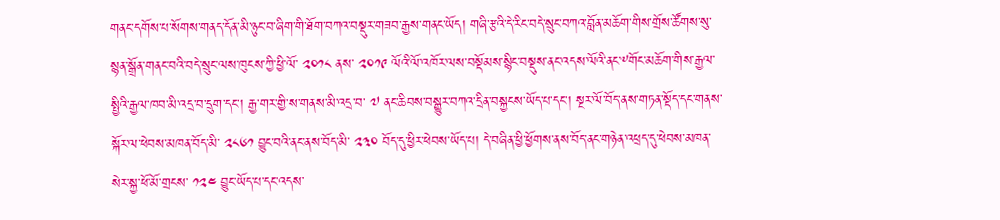གནང་དགོས་པ་སོགས་གནད་དོན་མི་ཉུང་བ་ཞིག་གི་ཐོག་བཀའ་བསྡུར་གཟབ་རྒྱས་གནང་ཡོད། གཞི་རྩའི་དེ་རིང་བདེ་སྲུང་བཀའ་བློན་མཆོག་གིས་གྲོས་ཚོགས་སུ་སྙན་སྒྲོན་གནང་བའི་བདེ་སྲུང་ལས་ཁུངས་ཀྱི་ཕྱི་ལོ་ ༢༠༡༨ ནས་ ༢༠༡༩ ལོའི་ལོ་འཁོར་ལས་བསྡོམས་སྙིང་བསྡུས་ནང་འདས་ལོའི་ནང་༸གོང་མཆོག་གིས་རྒྱལ་སྤྱིའི་རྒྱལ་ཁབ་མི་འདྲ་བ་དྲུག་དང་། རྒྱ་གར་གྱི་ས་གནས་མི་འདྲ་བ་ ༧ ནང་ཆིབས་བསྒྱུར་བཀའ་དྲིན་བསྐྱངས་ཡོད་པ་དང་། སྔར་ལོ་བོད་ནས་གཏན་སྡོད་དང་གནས་སྐོར་ལ་ཕེབས་མཁན་བོད་མི་ ༢༨༦༡ བྱུང་བའི་ནང་ནས་བོད་མི་ ༢༣༠ བོད་དུ་ཕྱིར་ཕེབས་ཡོད་པ། དེ་བཞིན་ཕྱི་ཕྱོགས་ནས་བོད་ནང་གཉེན་འཕྲད་དུ་ཕེབས་མཁན་སེར་སྐྱ་ཕོ་མོ་གྲངས་ ༡༢༤ བྱུང་ཡོད་པ་དང་འདས་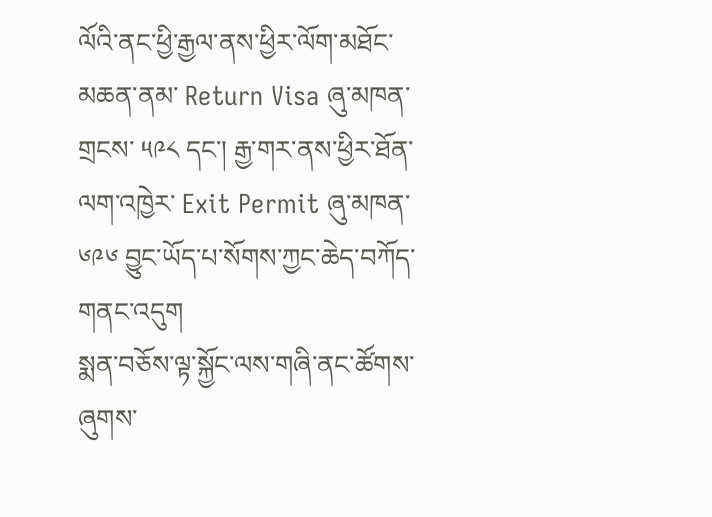ལོའི་ནང་ཕྱི་རྒྱལ་ནས་ཕྱིར་ལོག་མཐོང་མཆན་ནམ་ Return Visa ཞུ་མཁན་གྲངས་ ༥༩༨ དང་། རྒྱ་གར་ནས་ཕྱིར་ཐོན་ལག་འཁྱེར་ Exit Permit ཞུ་མཁན་ ༦༩༦ བྱུང་ཡོད་པ་སོགས་ཀྱང་ཆེད་བཀོད་གནང་འདུག
སྨན་བཅོས་ལྟ་སྐྱོང་ལས་གཞི་ནང་ཚོགས་ཞུགས་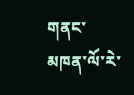གནང་མཁན་ལོ་རེ་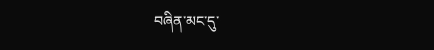བཞིན་མང་དུ་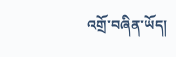འགྲོ་བཞིན་ཡོད།